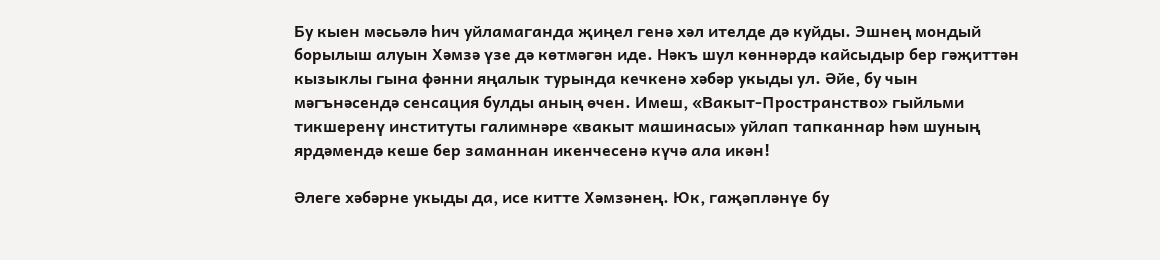Бу кыен мәсьәлә һич уйламаганда җиңел генә хәл ителде дә куйды. Эшнең мондый борылыш алуын Хәмзә үзе дә көтмәгән иде. Нәкъ шул көннәрдә кайсыдыр бер гәҗиттән кызыклы гына фәнни яңалык турында кечкенә хәбәр укыды ул. Әйе, бу чын мәгънәсендә сенсация булды аның өчен. Имеш, «Вакыт-Пространство» гыйльми тикшеренү институты галимнәре «вакыт машинасы» уйлап тапканнар һәм шуның ярдәмендә кеше бер заманнан икенчесенә күчә ала икән!

Әлеге хәбәрне укыды да, исе китте Хәмзәнең. Юк, гаҗәпләнүе бу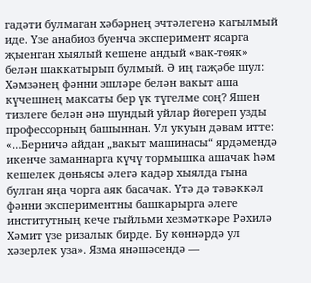гадәти булмаган хәбәрнең эчтәлегенә кагылмый иде. Үзе анабиоз буенча эксперимент ясарга җыенган хыялый кешене андый «вак-төяк» белән шаккатырып булмый. Ә иң гаҗәбе шул: Хәмзәнең фәнни эшләре белән вакыт аша күчешнең максаты бер үк түгелме соң? Яшен тизлеге белән әнә шундый уйлар йөгереп узды профессорның башыннан. Ул укуын дәвам итте: «…Берничә айдан „вакыт машинасы“ ярдәмендә икенче заманнарга күчү тормышка ашачак һәм кешелек дөньясы әлегә кадәр хыялда гына булган яңа чорга аяк басачак. Үтә дә тәвәккәл фәнни экспериментны башкарырга әлеге институтның кече гыйльми хезмәткәре Рәхилә Хәмит үзе ризалык бирде. Бу көннәрдә ул хәзерлек уза». Язма янәшәсендә —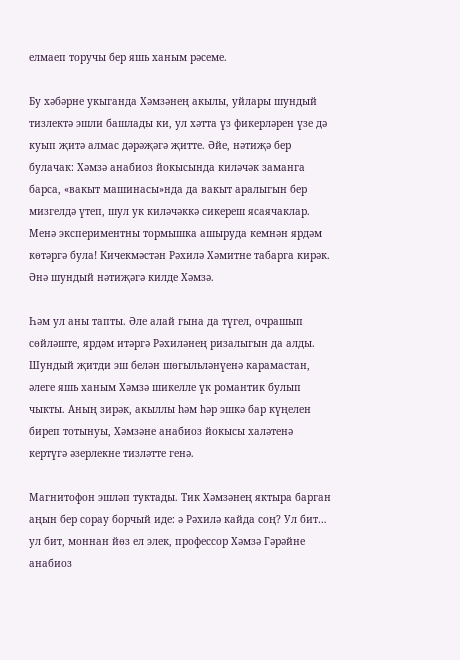елмаеп торучы бер яшь ханым рәсеме.

Бу хәбәрне укыганда Хәмзәнең акылы, уйлары шундый тизлектә эшли башлады ки, ул хәтта үз фикерләрен үзе дә куып җитә алмас дәрәҗәгә җитте. Әйе, нәтиҗә бер булачак: Хәмзә анабиоз йокысында киләчәк заманга барса, «вакыт машинасы»нда да вакыт аралыгын бер мизгелдә үтеп, шул ук киләчәккә сикереш ясаячаклар. Менә экспериментны тормышка ашыруда кемнән ярдәм көтәргә була! Кичекмәстән Рәхилә Хәмитне табарга кирәк. Әнә шундый нәтиҗәгә килде Хәмзә.

Һәм ул аны тапты. Әле алай гына да түгел, очрашып сөйләште, ярдәм итәргә Рәхиләнең ризалыгын да алды. Шундый җитди эш белән шөгыльләнүенә карамастан, әлеге яшь ханым Хәмзә шикелле үк романтик булып чыкты. Аның зирәк, акыллы һәм һәр эшкә бар күңелен биреп тотынуы, Хәмзәне анабиоз йокысы халәтенә кертүгә әзерлекне тизләтте генә.

Магнитофон эшләп туктады. Тик Хәмзәнең яктыра барган аңын бер сорау борчый иде: ә Рәхилә кайда соң? Ул бит… ул бит, моннан йөз ел элек, профессор Хәмзә Гәрәйне анабиоз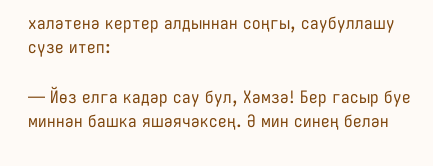халәтенә кертер алдыннан соңгы, саубуллашу сүзе итеп:

— Йөз елга кадәр сау бул, Хәмзә! Бер гасыр буе миннән башка яшәячәксең. Ә мин синең белән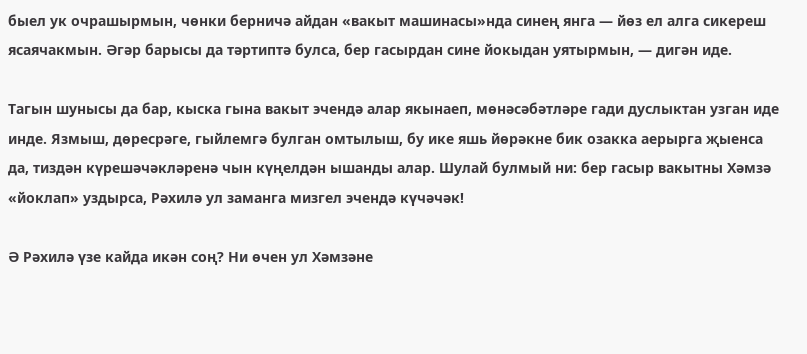быел ук очрашырмын, чөнки берничә айдан «вакыт машинасы»нда синең янга — йөз ел алга сикереш ясаячакмын. Әгәр барысы да тәртиптә булса, бер гасырдан сине йокыдан уятырмын, — дигән иде.

Тагын шунысы да бар, кыска гына вакыт эчендә алар якынаеп, мөнәсәбәтләре гади дуслыктан узган иде инде. Язмыш, дөресрәге, гыйлемгә булган омтылыш, бу ике яшь йөрәкне бик озакка аерырга җыенса да, тиздән күрешәчәкләренә чын күңелдән ышанды алар. Шулай булмый ни: бер гасыр вакытны Хәмзә «йоклап» уздырса, Рәхилә ул заманга мизгел эчендә күчәчәк!

Ә Рәхилә үзе кайда икән соң? Ни өчен ул Хәмзәне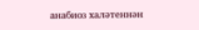анабиоз халәтеннән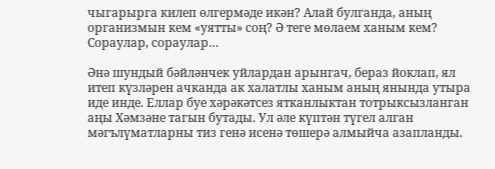чыгарырга килеп өлгермәде икән? Алай булганда, аның организмын кем «уятты» соң? Ә теге мөлаем ханым кем? Сораулар, сораулар…

Әнә шундый бәйләнчек уйлардан арынгач, бераз йоклап, ял итеп күзләрен ачканда ак халатлы ханым аның янында утыра иде инде. Еллар буе хәрәкәтсез ятканлыктан тотрыксызланган аңы Хәмзәне тагын бутады. Ул әле күптән түгел алган мәгълүматларны тиз генә исенә төшерә алмыйча азапланды.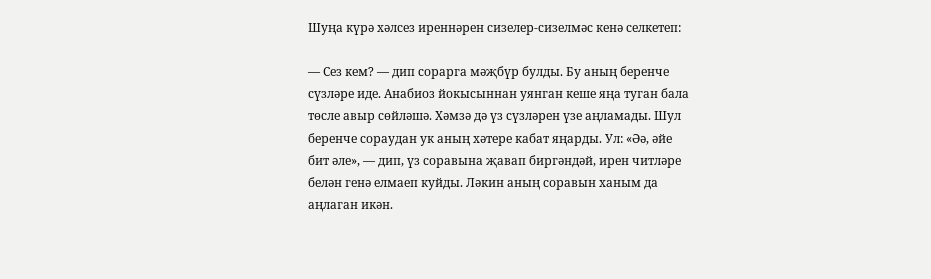Шуңа күрә хәлсез иреннәрен сизелер-сизелмәс кенә селкетеп:

— Сез кем? — дип сорарга мәҗбүр булды. Бу аның беренче сүзләре иде. Анабиоз йокысыннан уянган кеше яңа туган бала төсле авыр сөйләшә. Хәмзә дә үз сүзләрен үзе аңламады. Шул беренче сораудан ук аның хәтере кабат яңарды. Ул: «Әә, әйе бит әле», — дип, үз соравына җавап биргәндәй, ирен читләре белән генә елмаеп куйды. Ләкин аның соравын ханым да аңлаган икән.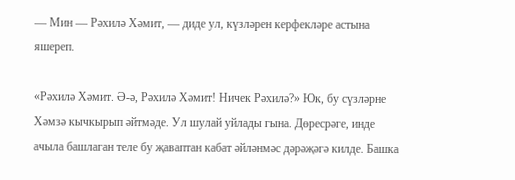— Мин — Рәхилә Хәмит, — диде ул, күзләрен керфекләре астына яшереп.

«Рәхилә Хәмит. Ә-ә, Рәхилә Хәмит! Ничек Рәхилә?» Юк, бу сүзләрне Хәмзә кычкырып әйтмәде. Ул шулай уйлады гына. Дөресрәге, инде ачыла башлаган теле бу җаваптан кабат әйләнмәс дәрәҗәгә килде. Башка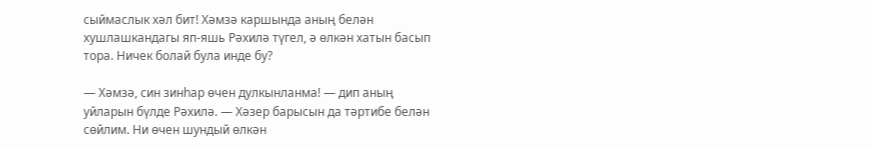сыймаслык хәл бит! Хәмзә каршында аның белән хушлашкандагы яп-яшь Рәхилә түгел, ә өлкән хатын басып тора. Ничек болай була инде бу?

— Хәмзә, син зинһар өчен дулкынланма! — дип аның уйларын бүлде Рәхилә. — Хәзер барысын да тәртибе белән сөйлим. Ни өчен шундый өлкән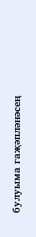булуыма гаҗәпләнәсең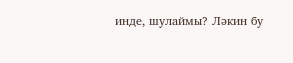инде, шулаймы? Ләкин бу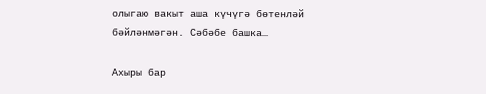олыгаю вакыт аша күчүгә бөтенләй бәйләнмәгән. Сәбәбе башка…

Ахыры бар